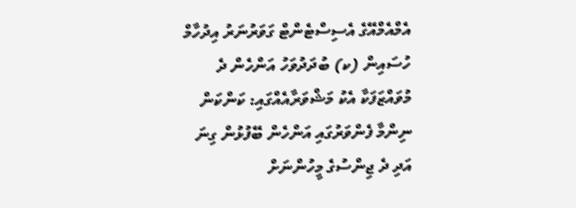އެމްއެމްއޭގެ އެސިސްޓެންޓް ގަވަރުނަރު އިދުހާމް ހުސައިން (ކ) ބުދަދުވަހު އަންހެން ދެ މުވައްޒަފަކާ އެކު މަޝްވަރާއެއްގައި: ކަންކަން ނިންމާ ފެންވަރުގައި އަންހެން ބޭފުޅުން ގިނަ އަދި ދެ ޖިންސުގެ މީހުންނަށް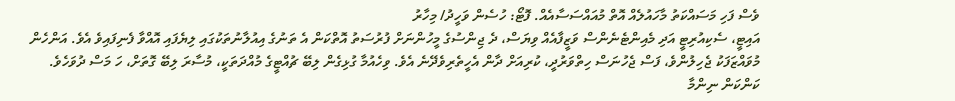ވެސް ފަހި މަސައްކަތު މާހައުލެއް އޮތް މުއައްސަސާއެއް. ފޮޓޯ: ހުސެން ވަހީދު/ މިހާރު
އައިޓީ، ސެކިއުރިޓީ އަދި މެއިންޓެނެންސް ވަޒީފާއެއް ވިޔަސް، ދެ ޖިންސުގެ މީހުންނަށް ފުރުސަތު އޮތްކަން އެ ތަނުގެ އިއުލާނުތަކުގައި ލިޔެފައި އޮއްވާ ފެނިފައިވެ އެވެ. އަންހެން މުވައްޒަފަކު ޖެހިލުންވެ، ފަސް ޖެހުނަސް ހިތްވަރުދީ، ކުރިއަށް ދާން އެހީތެރިވެދޭނެ އެވެ. ވިހެއުމާ ގުޅިގެން ލިބޭ ޗުއްޓީގެ މުއްދަތަކީ، މުސާރަ ލިބޭ ގޮތަށް، ހަ މަސް ދުވަހެވެ. ކަންކަން ނިންމާ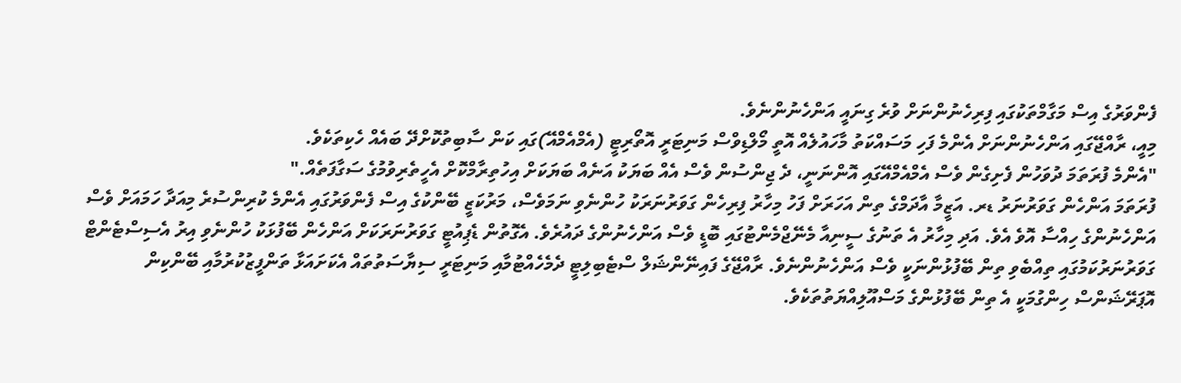ފެންވަރުގެ އިސް މަގާމްތަކުގައި ފިރިހެނުންނަށް ވުރެ ގިނައީ އަންހެނުންނެވެ.
މިއީ، ރާއްޖޭގައި އަންހެނުންނަށް އެންމެ ފަހި މަސައްކަތު މާހައުލެއް އޮތީ މޯލްޑިވްސް މަނިޓަރީ އޮތޯރިޓީ (އެމްއެމްއޭ)ގައި ކަން ސާބިތުކޮށްދޭ ބައެއް ހެކިތަކެވެ.
"އެންމެ ފުރަތަމަ ދުވަހުން ފެށިގެން ވެސް އެމްއެމްއޭގައި އޮންނަނީ، ދެ ޖިންސުން ވެސް އެއް ބަޔަކު އަނެއް ބަޔަކަށް އިހުތިރާމްކޮށް އެހީތެރިވުމުގެ ސަގާފަތެއް."
ފުރަތަމަ އަންހެން ގަވަރުނަރު ޑރ. އަޒީމާ އާދަމްގެ ތިން އަހަރަށް ފަހު މިހާރު ފިރިހެން ގަވަރުނަރަކު ހުންނެވި ނަމަވެސް، މަރުކަޒީ ބޭންކުގެ އިސް ފެންވަރުގައި އެންމެ ކުރިންސުރެ މިއަދާ ހަމައަށް ވެސް އަންހެނުންގެ ހިއްސާ އޮވެ އެވެ. އަދި މިހާރު އެ ތަނުގެ ސީނިއާ މެނޭޖްމެންޓުގައި ބޮޑީ ވެސް އަންހެނުންގެ ދައުރެވެ. އެގޮތުން ޑެޕިއުޓީ ގަވަރުނަރަކަށް އަންހެން ބޭފުޅަކު ހުންނެވި އިރު އެސިސްޓެންޓް ގަވަރުނަރުކަމުގައި ތިއްބެވި ތިން ބޭފުޅުންނަކީ ވެސް އަންހެނުންނެވެ. ރާއްޖޭގެ ފައިނޭންޝަލް ސްޓެބިލިޓީ ދެމެހެއްޓުމާއި މަނިޓަރީ ސިޔާސަތުތައް އެކަށައަޅާ ތަންފީޒުކުރުމާއި ބޭންކިން އޮޕަރޭޝަންސް ހިންގުމަކީ އެ ތިން ބޭފުޅުންގެ މަސްއޫލިއްޔަތުތަކެވެ.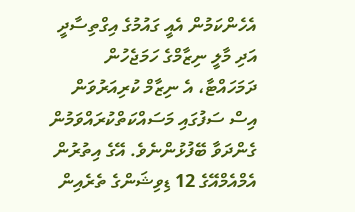އެހެންކަމުން އެއީ ގައުމުގެ އިގްތިސާދީ އަދި މާލީ ނިޒާމްގެ ހަމަޖެހުން ދަމަހައްޓާ، އެ ނިޒާމް ކުރިއަރުވަން އިސް ސަފުގައި މަސައްކަތްކުރައްވަމުން ގެންދަވާ ބޭފުޅުންނެވެ. އޭގެ އިތުރުން އެމްއެމްއޭގެ 12 ޑިވިޝަންގެ ތެރެއިން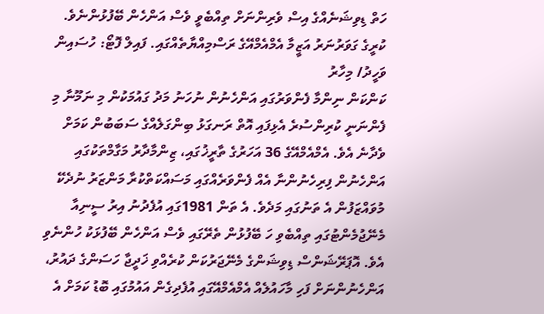ހަތް ޑިވިޝަނެއްގެ އިސް ވެރިންނަށް ތިއްބެވީ ވެސް އަންހެން ބޭފުޅުންނެވެ.
ކުރީގެ ގަވަރުނަރު އަޒީމާ އެމްއެމްއޭގެ ރަސްމިއްޔާތެއްގައި. ފައިލް ފޮޓޯ: ހުސައިން ވަހީދު/ މިހާރު
ކަންކަން ނިންމާ ފެންވަރުގައި އަންހެނުން ނުހަނު މަދު ގައުމަކުން މި ނަމޫނާ މި ފެންނަނީ ކުރިންސުރެ އެޅިފައި އޮތް ރަނގަޅު ބިންގަލެއްގެ ސަބަބުން ކަމަށް ވެދާނެ އެވެ. އެމްއެމްއޭގެ 36 އަހަރުގެ ތާރީޚުގައި، ޒިންމާދާރު މަގާމްތަކުގައި އަންހެނުން ފިރިހެނުންނާ އެއް ފެންވަރެއްގައި މަސައްކަތްކުރާ މަންޒަރު ނުދެކޭ މުވައްޒަފުން އެ ތަނުގައި މަދެވެ. އެ ތަން 1981ގައި އުފެދުނު އިރު ސީނިއާ މެނޭޖުމެންޓުގައި ތިއްބެވި ހަ ބޭފުޅުން ތެރޭގައި ވެސް އަންހެން ބޭފުޅަކު ހުންނެވި އެވެ. އޮޕަރޭޝަންސް ޑިވިޝަންގެ މެނޭޖަރުކަން ކުރެއްވި ޚަދީޖާ ހަސަންގެ ދައުރު، އަންހެނުންނަށް ފަހި މާހައުލެއް އެމްއެމްއޭގައި އުފެދިގެން އައުމުގައި ބޮޑު ކަމަށް އެ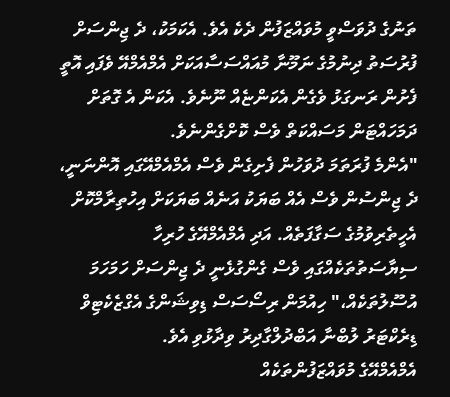ތަނުގެ ދުވަސްވީ މުވައްޒަފުން ދެކެ އެވެ. އެކަމަކު، ދެ ޖިންސަށް ފުރުސަތު ދިނުމުގެ ނަމޫނާ މުއައްސަސާއަކަށް އެމްއެމްއޭ ވެފައި އޮތީ ފެށުން ރަނގަޅު ވެގެން އެކަންޏެއް ނޫނެވެ. އެކަން އެ ގޮތަށް ދަމަހައްޓަން މަސައްކަތް ވެސް ކޮށްގެންނެވެ.
"އެންމެ ފުރަތަމަ ދުވަހުން ފެށިގެން ވެސް އެމްއެމްއޭގައި އޮންނަނީ، ދެ ޖިންސުން ވެސް އެއް ބަޔަކު އަނެއް ބަޔަކަށް އިހުތިރާމްކޮށް އެހީތެރިވުމުގެ ސަގާފަތެއް. އަދި އެމްއެމްއޭގެ ހުރިހާ ސިޔާސަތުތަކެއްގައި ވެސް ގެންގުޅެނީ ދެ ޖިންސަށް ހަމަހަމަ އުސޫލުތަކެއް،" ހިއުމަން ރިސޯސަސް ޑިވިޝަންގެ އެގްޒެކެޓިވް ޑިރެކްޓަރު ލުބްނާ އަބްދުލްގާދިރު ވިދާޅުވި އެވެ.
އެމްއެމްއޭގެ މުވައްޒަފުންތަކެއް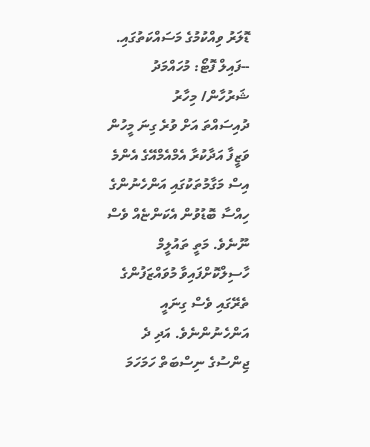ޑޮލަރު ވިއްކުމުގެ މަސައްކަތުގައި. --ފައިލް ފޮޓޯ: މުހައްމަދު ޝަރުހާން/ މިހާރު
ދުއިސައްތަ އަށް ވުރެ ގިނަ މީހުން ވަޒީފާ އަދާކުރާ އެމްއެމްއޭގެ އެންމެ އިސް މަގާމުތަކުގައި އަންހެނުންގެ ހިއްސާ ބޮޑުވުން އެކަންޏެއް ވެސް ނޫނެވެ. މަތީ ތައުލީމް ހާސިލްކޮށްފައިވާ މުވައްޒަފުންގެ ތެރޭގައި ވެސް ގިނައީ އަންހެނުންނެވެ. އަދި ދެ ޖިންސުގެ ނިސްބަތް ހަމަހަމަ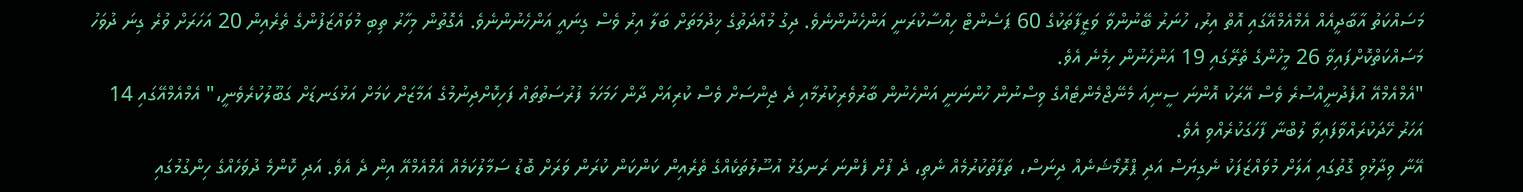މަސައްކަތު އާބާދީއެއް އެމްއެމްއޭގައި އޮތް އިރު، ހުނަރު ބޭނުންވާ ވަޒީފާތަކުގެ 60 ޕަސެންޓް ހިއްސާކުރަނީ އަންހެނުންނެވެ. ދިގު މުއްދަތުގެ ޚިދުމަތަށް ބަލާ އިރު ވެސް ގިނައީ އަންހެނުންނެވެ. އެގޮތުން މިހާރު ތިބި މުވައްޒަފުންގެ ތެރެއިން 20 އަހަރަށް ވުރެ ގިނަ ދުވަހު މަސައްކަތްކޮށްފައިވާ 26 މީހުންގެ ތެރޭގައި 19 އަންހެނުން ހިމެނެ އެވެ.
"އެމްއެމްއޭ އުފެދުނީއްސުރެ ވެސް އޭރަކު އޮންނަ ސީނިއަ މެނޭޖްމެންޓެއްގެ ވިސްނުން ހުންނަނީ އަންހެނުން ބާރުވެރިކުރުމާއި ދެ ޖިންސަށް ވެސް ކުރިއަށް ދާން ހަމަހަމަ ފުރުސަތުތައް ފަހިކޮށްދިނުމުގެ އަމާޒަށް ކަމަށް އަޅުގަނޑަށް ގަބޫލުކުރެވެނީ،" އެމްއެމްއޭގައި 14 އަހަރު ހޭދަކުރައްވާފައިވާ ލުބްނާ ފާހަގަކުރެއްވި އެވެ.
އޭނާ ވިދާޅުވި ގޮތުގައި އަލަށް މުވައްޒަފަކު ނެގިޔަސް އަދި ޕްރޮމޯޝަނެއް ދިނަސް، ތަފާތުކުރުމެއް ނެތި، ދެ ފުށް ފެންނަ ރަނގަޅު އުސޫލުތަކެއްގެ ތެރެއިން ކަންކަން ކުރަން ވަރަށް ބޮޑު ސަމާލުކަމެއް އެމްއެމްއޭ އިން ދެ އެވެ. އަދި ކޮންމެ ދުވަހެއްގެ ހިންގުމުގައި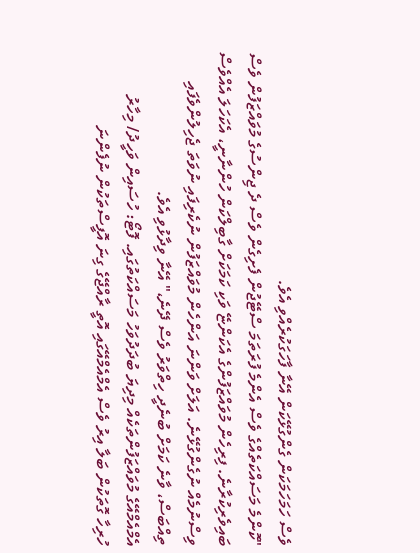ވެސް ހަމަހަމަކަން ގެންގުޅޭކަން އޭނާ ފާހަގަކުރެއްވި އެވެ.
"ކޮންމެ މަސައްކަތެއްގެ ވެސް އެންމެ ފުރަތަމަ ސްޓޭޖުން ފެށިގެން ވެސް ދެ ޖިންސުގެ މުވައްޒަފުން ވެސް ބައިވެރިކުރާނެ. ފިރިހެން މުވައްޒަފުންގެ އެކަންޏޭ ވަކި ކަމަކަށް ގާބިލްކަން ހުންނާނީ، އެކަހަލަ އެއްވެސް ވިސްނުމެއް ނުގެންގުޅޭނެ. އަލަށް ވަންނަ އަންހެން މުވައްޒަފުން ނުކެރިފައި ނުވަތަ ޖެހިލުންވެފައި ތިއްބަސް، ވާނެ ކަމަށް ބުނެދީ ހިތްވަރު ވެސް ދޭނެ،" އޭނާ ވިދާޅުވި އެވެ.
އެމްއެމްއޭގެ މުވައްޒަފުންތަކެއް މިދިޔަ ބުދަދުވަހު މަސައްކަތުގައި. ފޮޓޯ: ހުސައިން ވަހީދު/ މިހާރު
ހުރިހާ ގޮތަކުން ބަލާ އިރު ވެސް އެމްއެމްއޭގައި އޮތީ ރާއްޖޭގެ ގިނަ އޮފީސްތަކުން ނުފެންނަ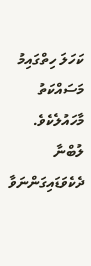ކަހަލަ ހިތްގައިމު މަސައްކަތު މާހައުލެކެވެ. ލުބްނާ ދެކެވަޑައިގަންނަވާ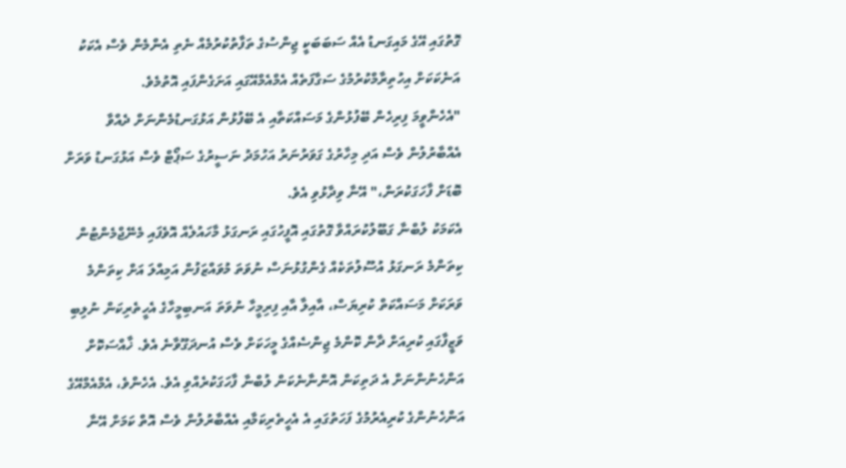ގޮތުގައި އޭގެ މައިގަނޑު އެއް ސަބަބަކީ ޖިންސުގެ ތަފާތުކުރުމެއް ނެތި އެންމެން ވެސް އެކަކު އަނެކަކަށް އިހުތިރާމްކުރުމުގެ ސަގާފަތެއް އެމްއެމްއޭގައި އަށަގެންފައި އޮތުމެވެ.
"އެހެންވީމަ ފިރިހެން ބޭފުޅުންގެ މަސައްކަތާއި އެ ބޭފުޅުން އަޅުގަނޑުމެންނަށް ދެއްވާ އެއްބާރުލުން ވެސް އަދި މިހާރުގެ ގަވަރުނަރު އަހުމަދު ނަސީރުގެ ސަޕޯޓް ވެސް އަޅުގަނޑު ވަރަށް ބޮޑަށް ފާހަގަކުރަން،" އޭނާ ވިދާޅުވި އެވެ.
އެކަމަކު ލުބްނާ ގަބޫލުކުރައްވާ ގޮތުގައި އޮފީހުގައި ރަނގަޅު މާހައުލެއް އޮވެފައި މެނޭޖްމެންޓުން ކިތަންމެ ރަނގަޅު އުސޫލުތަކެއް ގެންގުޅުނަސް ނުވަތަ މުވައްޒަފުން އަމިއްލަ އަށް ކިތަންމެ ވަރަކަށް މަސައްކަތް ކުރިޔަސް، އާއިލާ އާއި ފިރިމީހާ ނުވަތަ އަނބިމީހާގެ އެހީތެރިކަން ނުލިބި ވަޒީފާގައި ކުރިއަށް ދާން ކޮންމެ ޖިންސެއްގެ މީހަކަށް ވެސް އުނދަގޫވާނެ އެވެ. ޚާއްސަކޮށް އަންހެނުންނަށް އެ ދަތިކަން އޮންނާނެކަން ލުބްނާ ފާހަގަކުރެއްވި އެވެ. އެހެންވެ، އެމްއެމްއޭގެ އަންހެނުންގެ ކުރިއެރުމުގެ ފަހަތުގައި އެ އެހީތެރިކަމާއި އެއްބާރުލުން ވެސް އޮތް ކަމަށް އޭނާ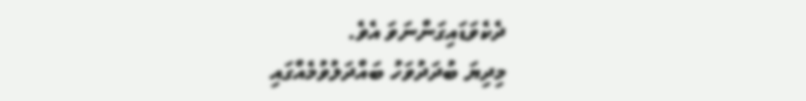ދެކެވަޑައިގަންނަވަ އެވެ.
މިދިޔަ ބުދަދުވަހު ބައްދަލުވުމެއްގައި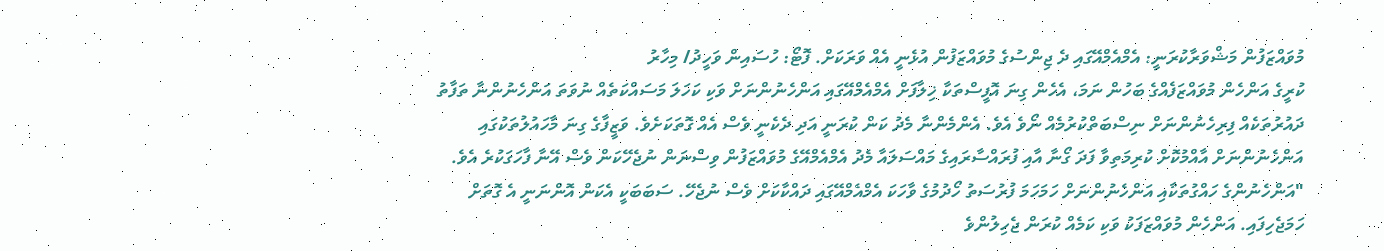މުވައްޒަފުން މަޝްވަރާކުރަނީ: އެމްއެމްއޭގައި ދެ ޖިންސުގެ މުވައްޒަފުން އުޅެނީ އެއް ވަރަކަށް. ފޮޓޯ: ހުސައިން ވަހީދު/ މިހާރު
ކުރީގެ އަންހެން މުވައްޒަފެއްގެ ބަހުން ނަމަ، އެހެން ގިނަ އޮފީސްތަކާ ޚިލާފަށް އެމްއެމްއޭގައި އަންހެނުންނަށް ވަކި ކަހަލަ މަސައްކަތެއް ނުވަތަ އަންހެނުންނާ ތަފާތު ދައުރުތަކެއް ފިރިހެނުންނަށް ނިސްބަތްކުރުމެއް ނޯވެ އެވެ. އެންމެންނާ މެދު ކަން ކުރަނީ އަދި ދެކެނީ ވެސް އެއް ގޮތަކަށެވެ. ވަޒީފާގެ ގިނަ މާހައުލުތަކުގައި އަންހެނުންނަށް އާއްމުކޮށް ކުރިމަތިވާ ފަދަ ގޯނާ އާއި ފުރައްސާރައިގެ މައްސަލައާ މެދު އެމްއެމްއޭގެ މުވައްޒަފުން ވިސްނަން ނުޖެހޭކަން ވެސް އޭނާ ފާހަގަކުރެ އެވެ.
"އަންހެނުންގެ ހައްގުތަކާއި އަންހެނުންނަށް ހަމަހަމަ ފުރުސަތު ހޯދުމުގެ ވާހަކަ އެމްއެމްއޭގައި ދައްކާކަށް ވެސް ނުޖެހޭ. ސަބަބަކީ އެކަން އޮންނަނީ އެ ގޮތަށް ހަމަޖެހިފައި. އަންހެން މުވައްޒަފަކު ވަކި ކަމެއް ކުރަން ޖެހިލުންވެ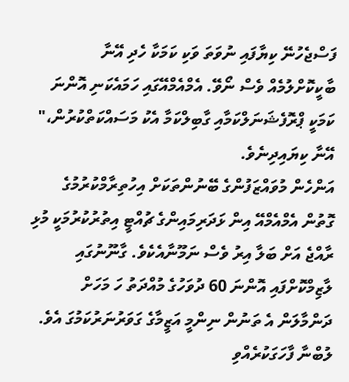ފަސްޖެހުނޭ ކިޔާފައި ނުވަތަ ވަކި ކަމަކާ ހެދި އޭނާ ބާކީކޮށްލުމެއް ވެސް ނޯވޭ. އެމްއެމްއޭގައި ހަމައެކަނި އޮންނަ ކަމަކީ ޕްރޮފެޝަނަލްކަމާއި ގާބިލްކަމާ އެކު މަސައްކަތްކުރުން،" އޭނާ ކިޔައިދިނެވެ.
އަންހެން މުވައްޒަފުންގެ ބޭނުންތަކަށް އިހުތިރާމްކުރުމުގެ ގޮތުން އެމްއެމްއޭ އިން ޅަދަރިމައިންގެ ޗުއްޓީ އިތުރުކުރުމަކީ މުޅި ރާއްޖެ އަށް ބަލާ އިރު ވެސް ނަމޫނާއެކެވެ. ގާނޫނުގައި ލާޒިމްކޮށްފައި އޮންނަ 60 ދުވަހުގެ މުއްދަތު ހަ މަހަށް ދަންމާލަން އެ ތަނުން ނިންމީ އަޒީމާގެ ގަވަރުނަރުކަމުގަ އެވެ. ލުބްނާ ފާހަގަކުރެއްވި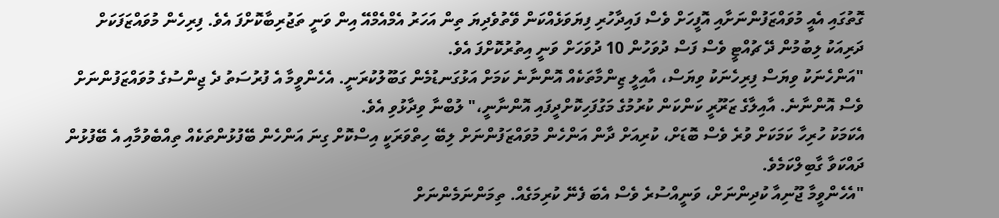ގޮތުގައި އެއީ މުވައްޒަފުންނަށާއި އޮފީހަށް ވެސް ފައިދާހުރި ފިޔަވަޅެއްކަން ވޭތުވެދިޔަ ތިން އަހަރު އެމްއެމްއޭ އިން ވަނީ ތަޖުރިބާކޮށްފަ އެވެ. ފިރިހެން މުވައްޒަފަކަށް ދަރިއަކު ލިބުމުން ދޭ ޗުއްޓީ ވެސް ފަސް ދުވަހުން 10 ދުވަހަށް ވަނީ އިތުރުކޮށްފަ އެވެ.
"އަންހެނަކު ވިޔަސް ފިރިހެނަކު ވިޔަސް، އާއިލީ ޒިންމާތަކެއް އޮންނާނެ ކަމަށް އަޅުގަނޑުމެން ގަބޫލުކުރަނީ. އެހެންވީމާ އެ ފުރުސަތު ދެ ޖިންސުގެ މުވައްޒަފުންނަށް ވެސް އޮންނާނެ. އާއިލާގެ ޒަރޫރީ ކަންކަން ކުރުމުގެ މަގުފަހިކޮށްދީފައި އޮންނާނީ،" ލުބްނާ ވިދާޅުވި އެވެ.
އެކަމަކު ހުރިހާ ކަމަކަށް ވުރެ ވެސް ބޮޑަށް، ކުރިއަށް ދާން އަންހެން މުވައްޒަފުންނަށް ލިބޭ ހިތްވަރަކީ އިސްކޮށް ގިނަ އަންހެން ބޭފުޅުންތަކެއް ތިއްބެވުމާއި އެ ބޭފުޅުން ދައްކަވާ ގާބިލްކަމެވެ.
"އެހެންވީމާ ޖޫނިއާ ކުދިންނަށް، ވަނީއްސުރެ ވެސް އެބަ ފެނޭ ކުރިމަގެއް. ތިމަންނަމެންނަށް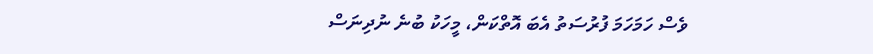ވެސް ހަމަހަމަ ފުރުސަތު އެބަ އޮތްކަން، މީހަކު ބުނެ ނުދިނަސް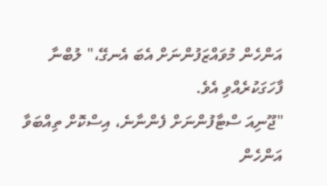އަންހެން މުވައްޒަފުންނަށް އެބަ އެނގޭ،" ލުބްނާ ފާހަގަކުރެއްވި އެވެ.
"ޖޫނިއަ ސްޓާފުންނަށް ފެންނާނެ، އިސްކޮށް ތިއްބަވާ އަންހެން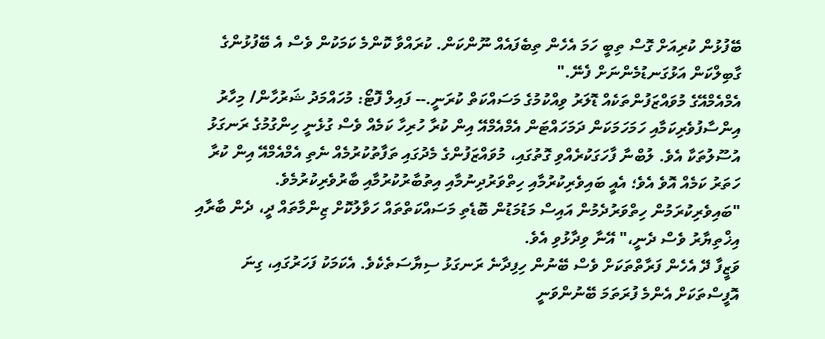ބޭފުޅުން ކުރިއަށް ގޮސް ތިބީ ހަމަ އެހެން ތިބެފައެއް ނޫންކަން. ކުރައްވާ ކޮންމެ ކަމަކުން ވެސް އެ ބޭފުޅުންގެ ގާބިލްކަން އަޅުގަނޑުމެންނަށް ފެނޭ."
އެމްއެމްއޭގެ މުވައްޒަފުންތަކެއް ޑޮލަރު ވިއްކުމުގެ މަސައްކަތް ކުރަނީ.-- ފައިލް ފޮޓޯ: މުހައްމަދު ޝަރުހާން/ މިހާރު
އިންސާފުވެރިކަމާއި ހަމަހަމަކަން ދަމަހައްޓަން އެމްއެމްއޭ އިން ކުރާ ހުރިހާ ކަމެއް ވެސް ގުޅެނީ ހިންގުމުގެ ރަނގަޅު އުސޫލުތަކާ އެވެ. ލުބްނާ ފާހަގަކުރެއްވި ގޮތުގައި، މުވައްޒަފުންގެ މެދުގައި ތަފާތުކުރުމެއް ނެތި އެމްއެމްއޭ އިން ކުރާ ހަތަރު ކަމެއް އޮވެ އެވެ؛ އެއީ ބައިވެރިކުރުމާއި ހިތްވަރުދިނުމާއި އިތުބާރުކުރުމާއި ބާރުވެރިކުރުމެވެ.
"ބައިވެރިކުރަމުން ހިތްވަރުދެމުން އައިސް މަޑުމަޑުން ބޮޑެތި މަސައްކަތްތައް ހަވާލުކޮށް ޒިންމާތައް ދީ، ދެން ބާރާއި އިޚްތިޔާރު ވެސް ދެނީ،" އޭނާ ވިދާޅުވި އެވެ.
ވަޒީފާ ދޭ އެހެން ފަރާތްތަކަށް ވެސް ބޭނުން ހިފިދާނެ ރަނގަޅު ސިޔާސަތެކެވެ. އެކަމަކު ފަހަރުގައި، ގިނަ އޮފީސްތަކަށް އެންމެ ފުރަތަމަ ބޭނުންވަނީ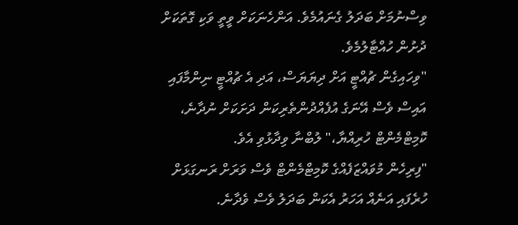ވިސްނުމަށް ބަދަލު ގެނައުމެވެ. އަންހެނަކަށް ވީތީ ވަކި ގޮތަކަށް ދުށުން ހުއްޓާލުމެވެ.
"ވިހައިގެން ޗުއްޓީ އަށް ދިޔަޔަސް، އަދި އެ ޗުއްޓީ ނިންމާފައި އައިސް ވެސް އޭނަގެ އުފެއްދުންތެރިކަން ދަށަކަށް ނުދާނެ، ކޮމިޓްމެންޓް ހުރިއްޔާ،" ލުބްނާ ވިދާޅުވި އެވެ.
"ފިރިހެން މުވައްޒަފެއްގެ ކޮމިޓްމެންޓް ވެސް ވަރަށް ރަނގަޅަށް ހުރެފައި އަނެއް އަހަރު އެކަން ބަދަލު ވެސް ވެދާނެ.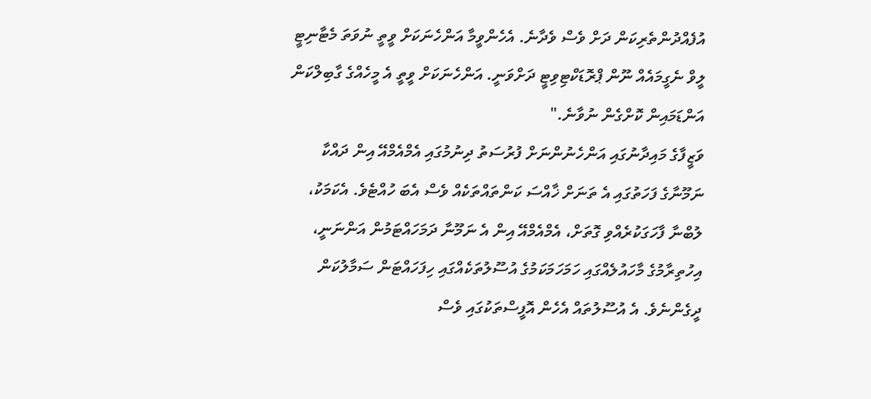އުފެއްދުންތެރިކަން ދަށް ވެސް ވެދާނެ. އެހެންވީމާ އަންހެނަކަށް ވީތީ ނުވަތަ މެޓާނިޓީ ލީވް ނެގީމައެއް ނޫން ޕްރޮޑަކްޓިވިޓީ ދަށްވަނީ. އަންހެނަކަށް ވީތީ އެ މީހެއްގެ ގާބިލްކަން އަންޑަމައިން ކޮށްގެން ނުވާނެ."
ވަޒީފާގެ މައިދާނުގައި އަންހެނުންނަށް ފުރުސަތު ދިނުމުގައި އެމްއެމްއޭ އިން ދައްކާ ނަމޫނާގެ ފަހަތުގައި އެ ތަނަށް ޚާއްސަ ކަންތައްތަކެއް ވެސް އެބަ ހުއްޓެވެ. އެކަމަކު، ލުބްނާ ފާހަގަކުރެއްވި ގޮތަށް، އެމްއެމްއޭ އިން އެ ނަމޫނާ ދަމަހައްޓަމުން އަންނަނީ، އިހުތިރާމުގެ މާހައުލެއްގައި ހަމަހަމަކަމުގެ އުސޫލުތަކެއްގައި ހިފަހައްޓަން ސަމާލުކަން ދީގެންނެވެ. އެ އުސޫލުތައް އެހެން އޮފީސްތަކުގައި ވެސް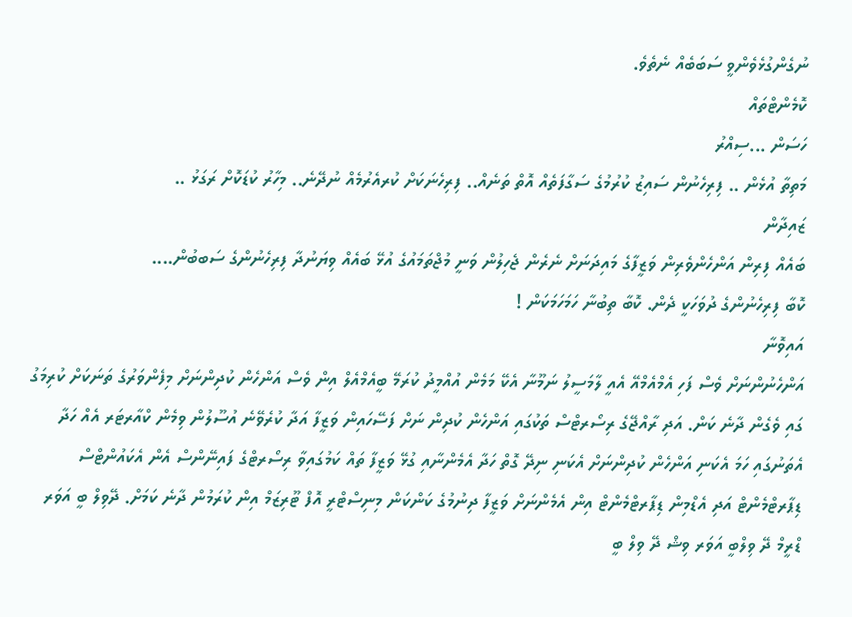ނުގެންގުޅެވެންވީ ސަބަބެއް ނެތެވެ.
ކޮމެންޓްތައް
ހަސަން ...ސިއްރު
މަތިތާ އުޅެން .. ފިރިހެނުން ސައިޒު ކުރުމުގެ ސަގާފަތެއް އޮތް ތަނެއް.. ފިރިހެނަކަށް ކުރއެރުމެއް ނުދޭނެ.. މިހާރު ކުޑަކޮށް ރަގަޅު ..
ޒައިދާން
ބައެއް ފިރިން އަންހެންވެރިން ވަޒީފާގެ މައިދަނަށް ނެރެން ޖެހިލުން ވަނީ މުޖްތަމައުގެ އުޅޭ ބައެއް ވިޔަނުދާ ފިރިހެނުންގެ ސަބބުން....
ކޮބާ ފިރިހެނުންގެ ދުވަހަކީ ދެން. ކޮބާ ތިބުނާ ހަމަހަމަކަން !
އައިވޮނާ
އަންހެނުންނަށް ވެސް ފަހި އެމްއެމްއޭ އެއީ ލާމަސީލު ނަމޫނާ އެކޭ މަމެން އުއްމީދު ކުރަމޭ ބީއެމްއެލް އިން ވެސް އަންހެން ކުދިންނަށް މިފެންވަރުގެ ތަނަކަށް ކުރިމަގު ގައި ވެގެން ދާނެ ކަން. އަދި ރާއްޖޭގެ ރިސޯރޓްސް ތަކުގައި އަންހެން ކުދިން ނަށް ފަސޭހައިން ވަޒީފާ އަދާ ކުރެވޭނެ އުސޫލުން ވިމެން ކްއާރޓަރ އެއް ހަދާ އެތަނުގައި ހަމަ އެކަނި އަންހެން ކުދިންނަށް އެކަނި ނިދޭ ގޮތް ހަދާ އެމެންނާއި ގުޅޭ ވަޒީފާ ތައް ކަމުގައިވާ ރިސޯރޓްގެ ފައިނޭންސް އެން އެކައުންޓްސް ޑިޕާރޓްމެންޓް އަދި އެޑްމިން ޑިޕާރޓްމެންޓް އިން އެމެންނަށް ވަޒީފާ ދިނުމުގެ ކަންކަން މިނިސްޓްރީ އޮފް ޓޫރިޒަމް އިން ކުރަމުން ދާނެ ކަމަށް. ދޭވިލް ބީ އަވަރ ޑްރީމް ދޭ ވިލްބީ އަވަރ ވިޝް ދޭ ވިލް ބީ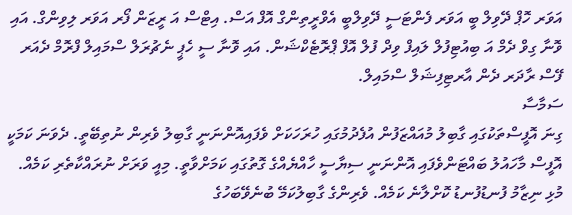އަވަރ ހޮޕް ދޭވިލް ބީ އަވަރ ފެންޓަސީ ދޭވިލްބީ އެވްރީތިންގް އޮފް އަސް. އިޓްސް އަ ރީޒަން ފޯރ އަވަރ ލިވިންގް. އައި ވޮނާ ގިވް ދެމް އަ ބިއުޓިފުލް ލައިފް ވިދް ފުލް އޮފް ޕްރޮޓެކްޝަން. އައި ވޮނާ ސީ ހެޕީ ނެޗުރަލް ސްމައިލް ފްރޮމް ދެއަރ ފޭސް ރާދަރ ދެން އާރޓިފިޝަލް ސްމައިލް.
ސަމާސާ
ގިނަ އޮފީސްތަކުގައި ގާބިލު މުއައްޒަފުން އުފެދުމުގައި ހުރަހަކަށް ވެފައިއޮންނަނީ ގާބިލު ވެރިން ނުތިބޭތީ. ދެވަނަ ކަމަކީ އޮފީސް މާހައުލު ބައްޓަންވެފައި އޮންނަނީ ސިޔާސީ ހާއްޔެއްގެ ގޮތުގައި ކަމަށްވާތީ. މިއީ ވަރަށް ނުރައްކާތެރި ކަމެއް. މުޅި ނިޒާމު ފުނޑުފުނޑު ކޮށްލާނެ ކަމެއް. ވެރިންގެ ގާބިލުކަމޭ ބުނެވޭބަހުގެ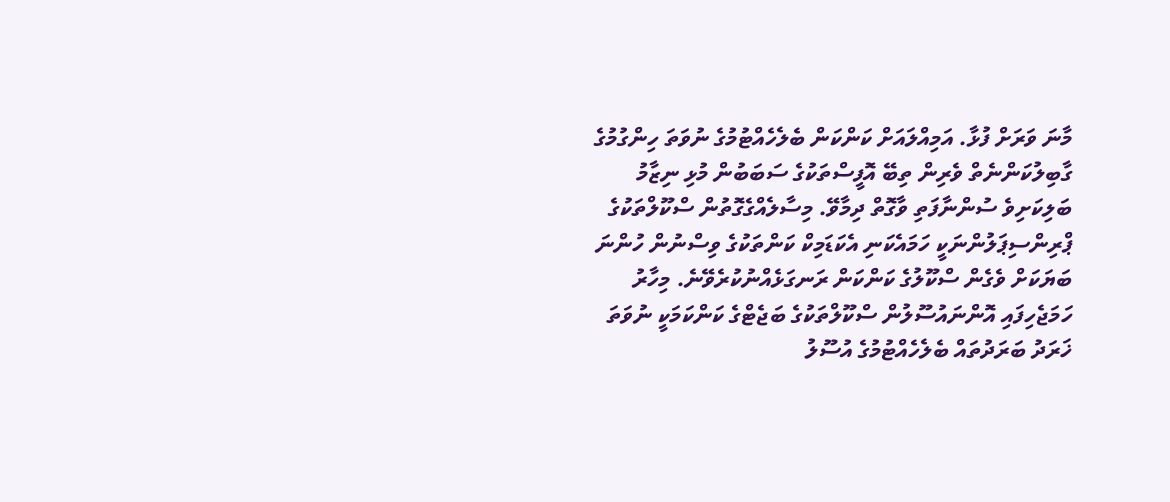މާނަ ވަރަށް ފުޅާ. އަމިއްލައަށް ކަންކަން ބެލެހެއްޓުމުގެ ނުވަތަ ހިންގުމުގެ ގާބިލުކަންނެތް ވެރިން ތިބޭ އޮފީސްތަކުގެ ސަބަބުން މުޅި ނިޒާމު ބަލިކަށިވެ ސުންނާފަތި ވާގޮތް ދިމާވޭ. މިސާލެއްގެގޮތުން ސްކޫލްތަކުގެ ޕްރިންސިޕަލުންނަކީ ހަމައެކަނި އެކަޑަމިކް ކަންތަކުގެ ވިސްނުން ހުންނަ ބަޔަކަށް ވެގެން ސްކޫލުގެ ކަންކަން ރަނގަޅެއްނުކުރެވޭނެ. މިހާރު ހަމަޖެހިފައި އޮންނައުސޫލުން ސްކޫލްތަކުގެ ބަޖެޓްގެ ކަންކަމަކީ ނުވަތަ ޚަރަދު ބަރަދުތައް ބެލެހެއްޓުމުގެ އުސޫލު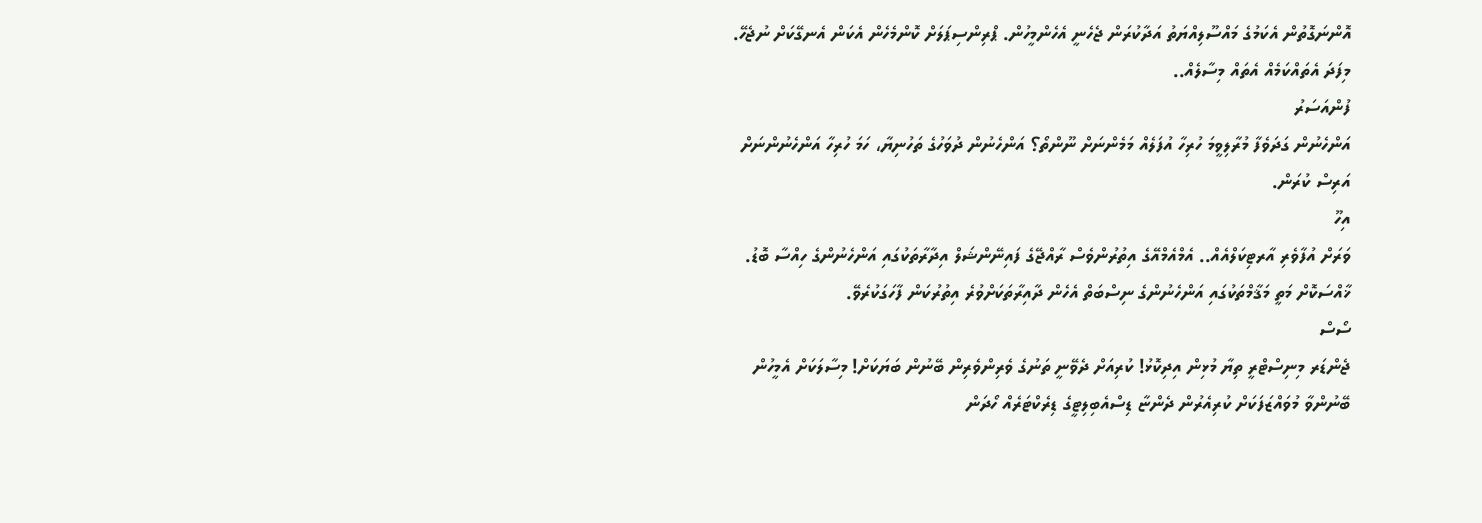އޮންނަގޮތުން އެކަމުގެ މައްސޫލިއްޔަތު އަދާކުރަން ޖެހެނީ އެހެންމީހުން. ޕްރިންސިޕަލަށް ކޮންމެހެން އެކަން އެނގޭކަށް ނުޖެހޭ. މިފަދަ އެތައްކަމެއް އެތައް މިސާލެއް..
ފުންއަސަރު
އަންހެނުން ގަދަވެފާ މުރާލިވީމަ ހުރިހާ އުފަލެއް މަމެންނަށް ނޫންތޯ؟ އަންހެނުން ދުވަހުގެ ތަހުނިޔާ، ހަމަ ހުރިހާ އަންހެނުންނަށް އަރިސް ކުރަން.
އިހޫ
ވަރަށް އުފާވެރި އާރޓިކަލްއެއް.. އެމްއެމްއޭގެ އިތުރުންވެސް ރާއްޖޭގެ ފައިނޭންޝަލް އިދާރާތަކުގައި އަންހެނުންގެ ހިއްސާ ބޮޑު. ޚާއްސަކޮށް މަތީ މަޤާމްތަކުގައި އަންހެނުންގެ ނިސްބަތް އެހެން ދާއިރާތަކަށްވުރެ އިތުރުކަން ފާހަގަކުރެވޭ.
ސޯސް
ޖެންޑަރ މިނިސްޓްރީ ތިޔާ މުޅިން އިދިކޮޅު! ކުރިއަށް ދެވޭނީ ތަނުގެ ވެރިންވެރިން ބޭނުން ބަޔަކަށް! މިސާލަކަށް އެމީހުން ބޭނުންވާ މުވައްޒަފަކަށް ކުރިއެރުން ދެންޏާ ޑިސްއެބިލިޓީގެ ޑިރެކްޓަރެއް ހޯދަން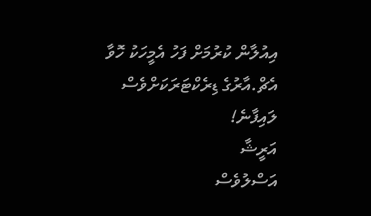އިއުލާން ކުރުމަށް ފަހު އެމީހަކު ހޮވާ އެޗް.އާރުގެ ޑިރެކްޓަރަކަށްވެސް ލައިފާނެ!
އަރީޝާ
އަސްލުވެސް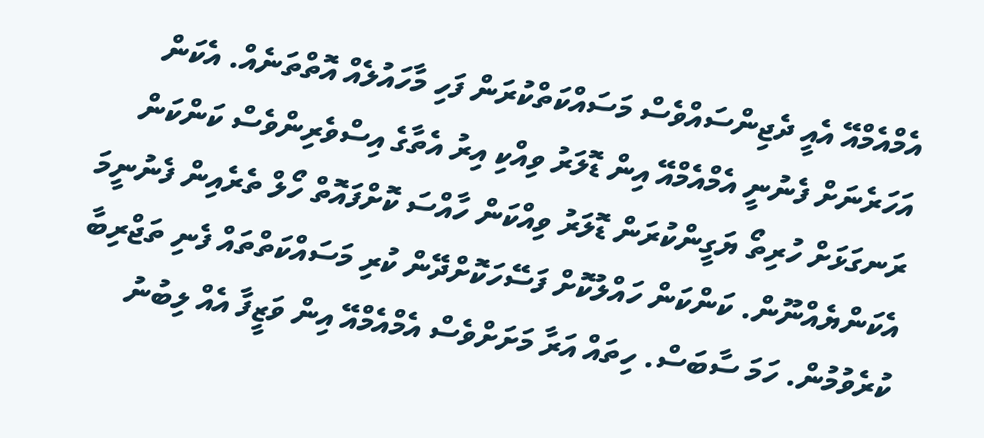އެމްއެމްއޭ އެއީ ދެޖިންސައްވެސް މަސައްކަތްކުރަން ފަހި މާހައުލެއް އޮތްތަނެއް. އެކަން އަހަރެނަށް ފެނުނީ އެމްއެމްއޭ އިން ޑޮލަރު ވިއްކި އިރު އެތާގެ އިސްވެރިންވެސް ކަންކަން ރަނގަޅަށް ހުރިތޯ ޔަގީންކުރަން ޑޮލަރު ވިއްކަން ހާއްސަ ކޮށްފައޮތް ހޯލް ތެރެއިން ފެނުނީމަ އެކަންޔެއްނޫން. ކަންކަން ހައްލުކޮށް ފަސޭހަކޮށްދޭން ކުރި މަސައްކަތްތައް ފެނި ތަޖްރިބާ ކުރެވުމުން. ހަމަ ސާބަސް. ހިތައް އަރާ މަށަށްވެސް އެމްއެމްއޭ އިން ވަޒީފާ އެއް ލިބުނު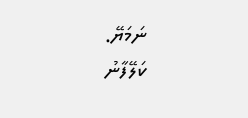ނަމަޔޭ.
ކަލޭފާނު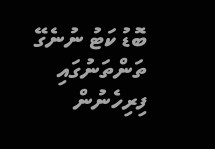ބޮޑު ކަޓު ނުނެގޭ ތަންތަނުގައި ފިރިހެނުން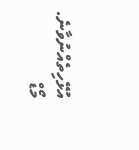އުޅޭހިތެއްނުވާނެ.
މޯޑް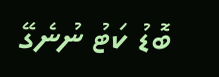ބޮޑު ކަޓު ނުނެގޭ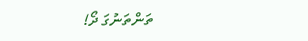ތަންތަނުގަ ދޯ!